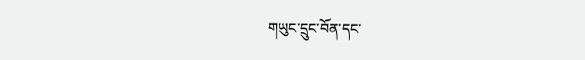གཡུང་དྲུང་བོན་དང་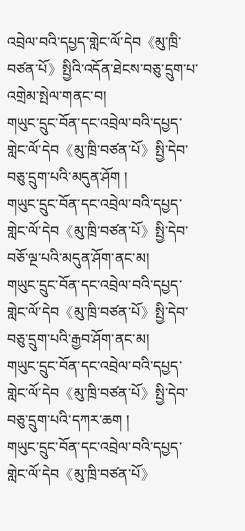འབྲེལ་བའི་དཔྱད་གླེང་ལོ་དེབ《མུ་ཁྲི་བཙན་པོ》སྤྱིའི་འདོན་ཐེངས་བཅུ་དྲུག་པ་འགྲེམ་སྤེལ་གནང་བ།
གཡུང་དྲུང་བོན་དང་འབྲེལ་བའི་དཔྱད་གླེང་ལོ་དེབ《མུ་ཁྲི་བཙན་པོ》སྤྱི་དེབ་བཅུ་དྲུག་པའི་མདུན་ཤོག །
གཡུང་དྲུང་བོན་དང་འབྲེལ་བའི་དཔྱད་གླེང་ལོ་དེབ《མུ་ཁྲི་བཙན་པོ》སྤྱི་དེབ་བཅོ་ལྔ་པའི་མདུན་ཤོག་ནང་མ།
གཡུང་དྲུང་བོན་དང་འབྲེལ་བའི་དཔྱད་གླེང་ལོ་དེབ《མུ་ཁྲི་བཙན་པོ》སྤྱི་དེབ་བཅུ་དྲུག་པའི་རྒྱབ་ཤོག་ནང་མ།
གཡུང་དྲུང་བོན་དང་འབྲེལ་བའི་དཔྱད་གླེང་ལོ་དེབ《མུ་ཁྲི་བཙན་པོ》སྤྱི་དེབ་བཅུ་དྲུག་པའི་དཀར་ཆག །
གཡུང་དྲུང་བོན་དང་འབྲེལ་བའི་དཔྱད་གླེང་ལོ་དེབ《མུ་ཁྲི་བཙན་པོ》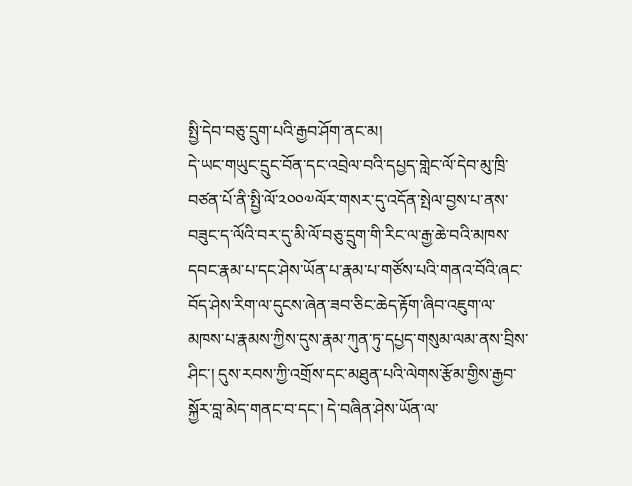སྤྱི་དེབ་བཅུ་དྲུག་པའི་རྒྱབ་ཤོག་ནང་མ།
དེ་ཡང་གཡུང་དྲུང་བོན་དང་འབྲེལ་བའི་དཔྱད་གླེང་ལོ་དེབ་མུ་ཁྲི་བཙན་པོ་ནི་སྤྱི་ལོ་༢༠༠༧ལོར་གསར་དུ་འདོན་སྤེལ་བྱས་པ་ནས་བཟུང་ད་ལོའི་བར་དུ་མི་ལོ་བཅུ་དྲུག་གི་རིང་ལ་རྒྱ་ཆེ་བའི་མཁས་དབང་རྣམ་པ་དང་ཤེས་ཡོན་པ་རྣམ་པ་གཙོས་པའི་གནའ་བོའི་ཞང་བོད་ཤེས་རིག་ལ་དུངས་ཞེན་ཟབ་ཅིང་ཆེད་རྟོག་ཞིབ་འཇུག་ལ་མཁས་པ་རྣམས་ཀྱིས་དུས་རྣམ་ཀུན་ཏུ་དཔྱད་གསུམ་ལམ་ནས་བྲིས་ཤིང་། དུས་རབས་ཀྱི་འགྲོས་དང་མཐུན་པའི་ལེགས་རྩོམ་གྱིས་རྒྱབ་སྐྱོར་བླ་མེད་གནང་བ་དང་། དེ་བཞིན་ཤེས་ཡོན་ལ་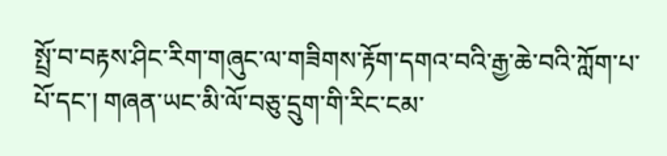སྤྲོ་བ་བརྟས་ཤིང་རིག་གཞུང་ལ་གཟིགས་རྟོག་དགའ་བའི་རྒྱ་ཆེ་བའི་ཀློག་པ་པོ་དང་། གཞན་ཡང་མི་ལོ་བཅུ་དྲུག་གི་རིང་ངམ་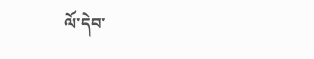ལོ་དེབ་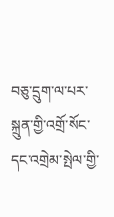བཅུ་དྲུག་ལ་པར་སྐྲུན་གྱི་འགྲོ་སོང་དང་འགྲེམ་སྤེལ་གྱི་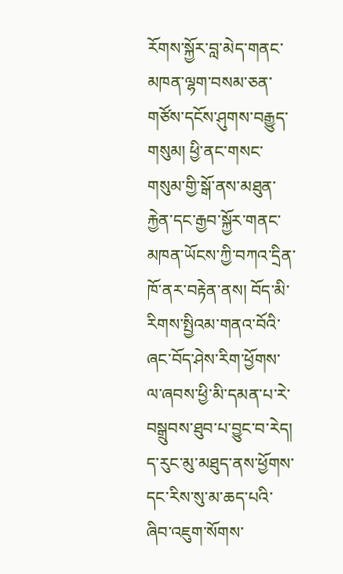རོགས་སྐྱོར་བླ་མེད་གནང་མཁན་ལྷག་བསམ་ཅན་གཙོས་དངོས་ཤུགས་བརྒྱུད་གསུམ། ཕྱི་ནང་གསང་གསུམ་གྱི་སྒོ་ནས་མཐུན་རྐྱེན་དང་རྒྱབ་སྐྱོར་གནང་མཁན་ཡོངས་ཀྱི་བཀའ་དྲིན་ཁོ་ནར་བརྟེན་ནས། བོད་མི་རིགས་སྤྱིའམ་གནའ་བོའི་ཞང་བོད་ཤེས་རིག་ཕྱོགས་ལ་ཞབས་ཕྱི་མི་དམན་པ་རེ་བསྒྲུབས་ཐུབ་པ་བྱུང་བ་རེད། ད་རུང་མུ་མཐུད་ནས་ཕྱོགས་དང་རིས་སུ་མ་ཆད་པའི་ཞིབ་འཇུག་སོགས་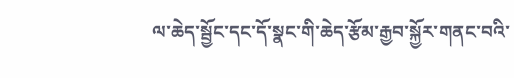ལ་ཆེད་སྦྱོང་དང་དོ་སྣང་གི་ཆེད་རྩོམ་རྒྱབ་སྐྱོར་གནང་བའི་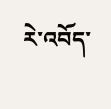རེ་འབོད་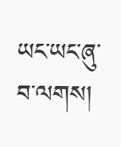ཡང་ཡང་ཞུ་བ་ལགས།